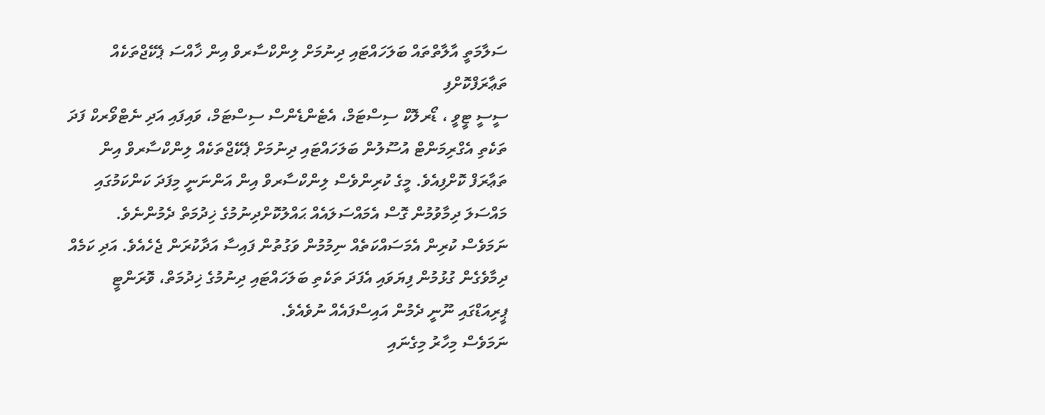ސަލާމަތީ އާލާތްތައް ބަލަހައްޓައި ދިނުމަށް ލިންކްސާރވް އިން ޚާއްސަ ޕެކޭޖްތަކެއް ތަޢާރަފްކޮށްފި
ސީސީ ޓީވީ ، ޑޯރލޮކް ސިސްޓަމް، އެޓެންޑެންސް ސިސްޓަމް، ވައިފައި އަދި ނެޓްވޯރކް ފަދަ ތަކެތި އެގްރިމަންޓް އުސޫލުން ބަލަހައްޓައި ދިނުމަށް ޕެކޭޖްތަކެއް ލިންކްސާރވް އިން ތަޢާރަފް ކޮށްފިއެވެ. މީގެ ކުރިންވެސް ލިންކްސާރވް އިން އަންނަނީ މިފަދަ ކަންކަމުގައި މައްސަލަ ދިމާވުމުން ގޮސް އެމައްސަލައެއް ޙައްލުކޮށްދިނުމުގެ ޚިދުމަތް ދެމުންނެވެ.
ނަމަވެސް ކުރިން އެމަސައްކަތެއް ނިމުމުން ވަގުތުން ފައިސާ އަދާކުރަން ޖެހެއެވެ. އަދި ކަމެއް ދިމާވެގެން ގުޅުމުން ފިޔަވައި އެފަދަ ތަކެތި ބަލަހައްޓައި ދިނުމުގެ ޚިދުމަތް، ވޮރަންޓީ ޕީރިއަޑްގައި ނޫނީ ދެމުން އައިސްފައެއް ނުވެއެވެ.
ނަމަވެސް މިހާރު މިގެނައި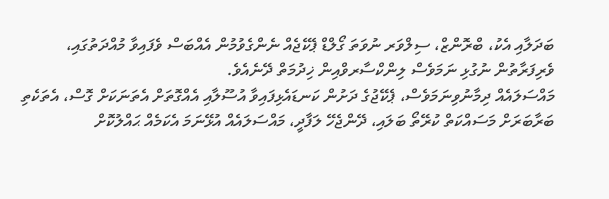ބަދަލާއި އެކު، ބްރޮންޒް، ސިލްވަރ ނުވަތަ ގޯލްޑް ޕެކޭޖެއް ނެންގެވުމުން އެއްބަސް ވެފައިވާ މުއްދަތުގައި، ވެރިފަރާތުން ނުގުޅި ނަމަވެސް ލިންކްސާރވްއިން ޚިދުމަތް ދޭނެއެވެ.
މައްސަލައެއް ދިމާނުވިނަމަވެސް، ޕެކޭޖުގެ ދަށުން ކަނޑައެޅިފައިވާ އުސޫލާއި އެއްގޮތަށް އެތަނަކަށް ގޮސް، އެތަކެތި ބަރާބަރަށް މަސައްކަތް ކުރޭތޯ ބަލައި، ދޭންޖެހޭ ލަފާދީ، މައްސަލައެއް އުޅޭނަމަ އެކަމެއް ޙައްލުކޮށް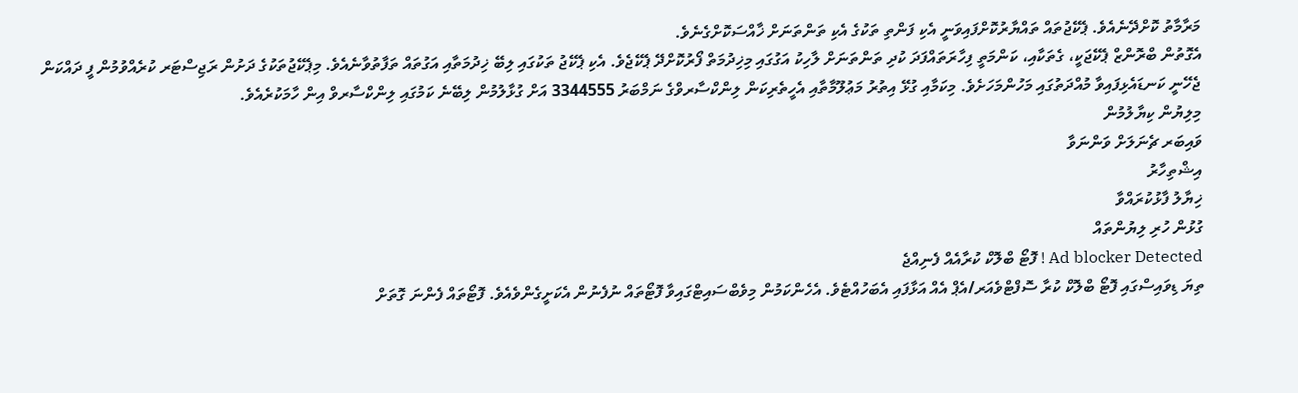މަރާމާތު ކޮށްދޭނެއެވެ. ޕެކޭޖުތައް ތައްޔާރުކޮށްފައިވަނީ އެކި ފަންތި ތަކުގެ އެކި ތަންތަނަށް ޚާއްސަކޮށްގެނެވެ.
އެގޮތުން ބްރޮންޒް ޕެކޭޖަކީ، ގެތަކާއި، ކަންމަތީ ފިހާރަތައްފަދަ ކުދި ތަންތަނަށް ލާހިކު އަގުގައި މިޚިދުމަތް ފޯރުކޮށްދޭ ޕެކޭޖެވެ. އެކި ޕެކޭޖު ތަކުގައި ލިބޭ ޚިދުމަތާއި އަގުތައް ތަފާތުވާނެއެވެ. މިޕެކޭޖުތަކުގެ ދަށުން ރަޖިސްޓަރ ކުރެއްވުމުން ފީ ދައްކަން ޖެހޭނީ ކަނޑައެޅިފައިވާ މުއްދަތުގައި މަހުންމަހަށެވެ. މިކަމާއި ގުޅޭ އިތުރު މަޢުލޫމާތާއި އެހީތެރިކަން ލިންކްސާރވްގެ ނަމްބަރު 3344555 އަށް ގުޅާލުމުން ލިބޭނެ ކަމުގައި ލިންކްސާރވް އިން ހާމަކުރެއެވެ.
މިލިޔުން ކިޔާލުމުން
ވައިބަރ ޗެނަލަށް ވަންނަވާ
އިޝްތިހާރު
ޚިޔާލު ފާޅުކުރައްވާ
ގުޅުން ހުރި ލިޔުންތައް
Ad blocker Detected ! ފޮޓޯ ބްލޮކް ކުރާއެއް ފެނިއްޖެ
ތިޔަ ޑިވައިސްގައި ފޮޓޯ ބްލޮކް ކުރާ ސޮފްޓްވެއަރ/އެޕް އެއް އަޅާފައި އެބަހުއްޓެވެ. އެހެންކަމުން މިވެބްސައިޓްގައިވާ ފޮޓޯތައް ނުފެނުން އެކަށީގެންވެއެވެ. ފޮޓޯތައް ފެންނަ ގޮތަށް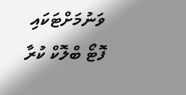ވަނުމަށްޓަކައި ފޮޓޯ ބްލޮކް ކުރާ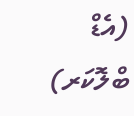(އެޑް ބްލޮކަރ)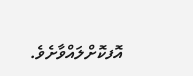އޮފކޮށްލައްވާށެވެ.